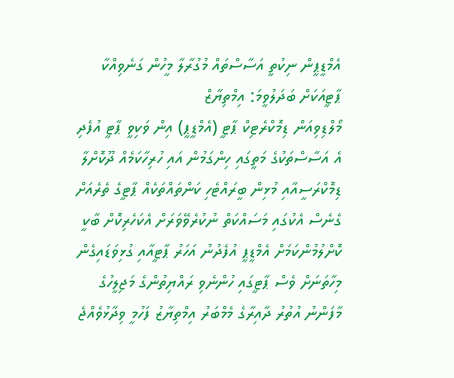އެމްޑީޕީން ނިކުތީ އަސާސްތައް މުގުރާލާ މީހުން ގަނެވިއްކާ ޕާޓީއަކަށް ބަދަލުވީމަ: އިމްތިޔާޒް
މޯލްޑިވިއަން ޑިމޮކްރެޓިކް ޕާޓީ (އެމްޑީޕީ) އިން ވަކިވީ ޕާޓީ އުފެދި އެ އަސާސްތަކުގެ މަތީގައި ހިންގަމުން އައި ހުރިހާކަމެއް ދޫކޮށްލާ ޑިމޮކްރަސީއާއި މުޅިން ބީރައްޓެހި ކަންތައްތަކެއް ޕާޓީގެ ތެރެއަށް ގެނެސް އެކުގައި މަސައްކަތް ނުކުރެވޭވަރަށް އެކަހެރިކޮށް ބާކީ ކޮށްލުމުންކަމަށް އެމްޑީޕީ އުފެދުނު އަހަރު ޕާޓީއާއި ގުޅިވަޑައިގެން މިހާތަނަށް ވެސް ޕާޓީގައި ހުންނެވި ރައްޔިތުންގެ މަޖިލީހުގެ މާފަންނު އުތުރު ދާއިރާގެ މެމްބަރު އިމްތިޔާޒު ފަހުމީ ވިދާޅުވެއްޖެ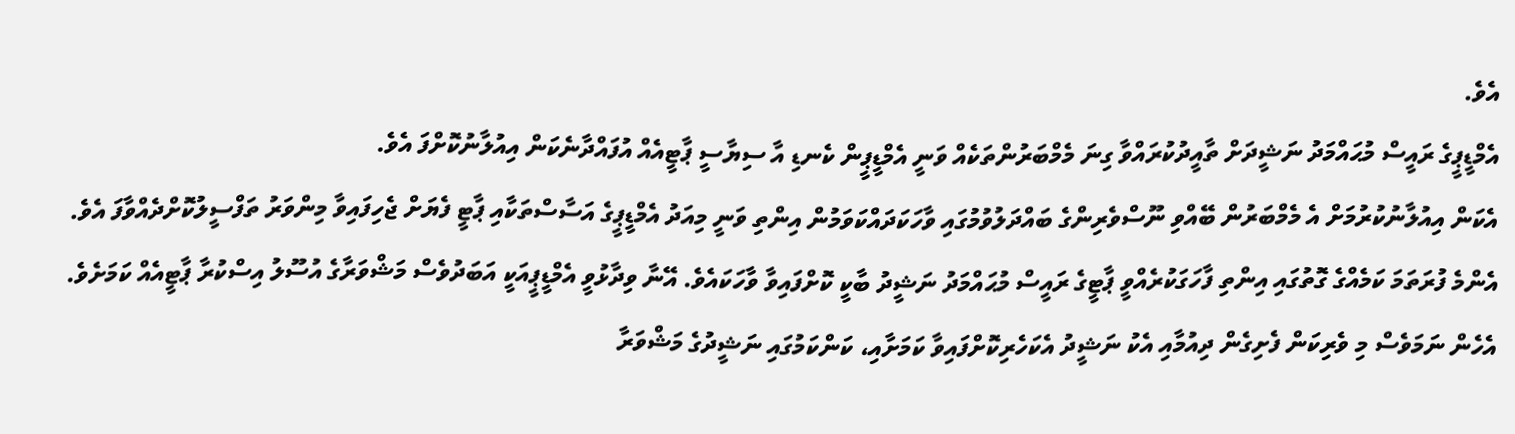އެވެ.
އެމްޑީޕީގެ ރައީސް މުޙައްމަދު ނަޝީދަށް ތާއީދުކުރައްވާ ގިނަ މެމްބަރުންތަކެއް ވަނީ އެމްޑީޕީން ކެނޑި އާ ސިޔާސީ ޕާޓީއެއް އުފައްދާނެކަން އިއުލާނުކޮށްފަ އެވެ.
އެކަން އިއުލާނުކުރުމަށް އެ މެމްބަރުން ބޭއްވި ނޫސްވެރިންގެ ބައްދަލުވުމުގައި ވާހަކަދައްކަވަމުން އިންތި ވަނީ މިއަދު އެމްޑީޕީގެ އަސާސްތަކާއި ޕާޓީ ފެޔަށް ޖެހިފައިވާ މިންވަރު ތަފްސީލުކޮށްދެއްވާފަ އެވެ.
އެންމެ ފުރަތަމަ ކަމެއްގެ ގޮތުގައި އިންތި ފާހަގަކުރެއްވީ ޕާޓީގެ ރައީސް މުޙައްމަދު ނަޝީދު ބާކީ ކޮށްފައިވާ ވާހަކައެވެ. އޭނާ ވިދާޅުވީ އެމްޑީޕީއަކީ އަބަދުވެސް މަޝްވަރާގެ އުސޫލު އިސްކުރާ ޕާޓީއެއް ކަމަށެވެ.
އެހެން ނަމަވެސް މި ވެރިކަން ފެށިގެން ދިއުމާއި އެކު ނަޝީދު އެކަހެރިކޮށްފައިވާ ކަމަށާއި، ކަންކަމުގައި ނަޝީދުގެ މަޝްވަރާ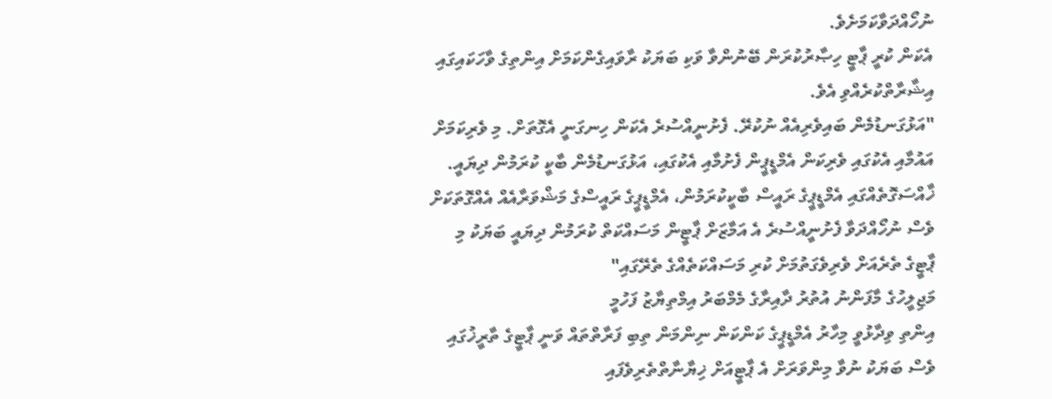ނުހޯއްދަވާކަމަށެވެ.
އެކަން ކުރީ ޕާޓީ ހިޞާރުކުރަން ބޭނުންވާ ވަކި ބަޔަކު ރާވައިގެންކަމަށް އިންތިގެ ވާހަކައިގައި އިޝާރާތްކުރެއްވި އެވެ.
"އަޅުގަނޑުމެން ބައިވެރިއެއް ނުކުރޭ. ފެށުނީއްސުރެ އެކަން ހިނގަނީ އެގޮތަށް. މި ވެރިކަމަށް އައުމާއި އެކުގައި ވެރިކަން އެމްޑީޕީން ފެށުމާއި އެކުގައި، އަޅުގަނޑުމެން ބާކީ ކުރަމުން ދިޔައީ. ޚާއްސަގޮތެއްގައި އެމްޑީޕީގެ ރައީސް ބާކީކުރަމުން، އެމްޑީޕީގެ ރައީސްގެ މަޝްވަރާއެއް އެއްގޮތަކަށް ވެސް ނުހޯއްދަވާ ފެށުނީއްސުރެ އެ އަމާޒަށް ޕާޓީން މަސައްކަތް ކުރަމުން ދިޔައީ ބަޔަކު މި ޕާޓީގެ ތެރެއަށް ވެރިވެގަތުމަށް ކުރި މަސައްކަތެއްގެ ތެރޭގައި"
މަޖިލީހުގެ މާފަންނު އުތުރު ދާއިރާގެ މެމްބަރު އިމްތިޔާޒު ފަހުމީ
އިންތި ވިދާޅުވީ މިހާރު އެމްޑީޕީގެ ކަންކަން ނިންމަން ތިބި ފަރާތްތައް ވަނީ ޕާޓީގެ ތާރީޚުގައި ވެސް ބަޔަކު ނުވާ މިންވަރަށް އެ ޕާޓީއަށް ޚިޔާނާތްތެރިވެފައި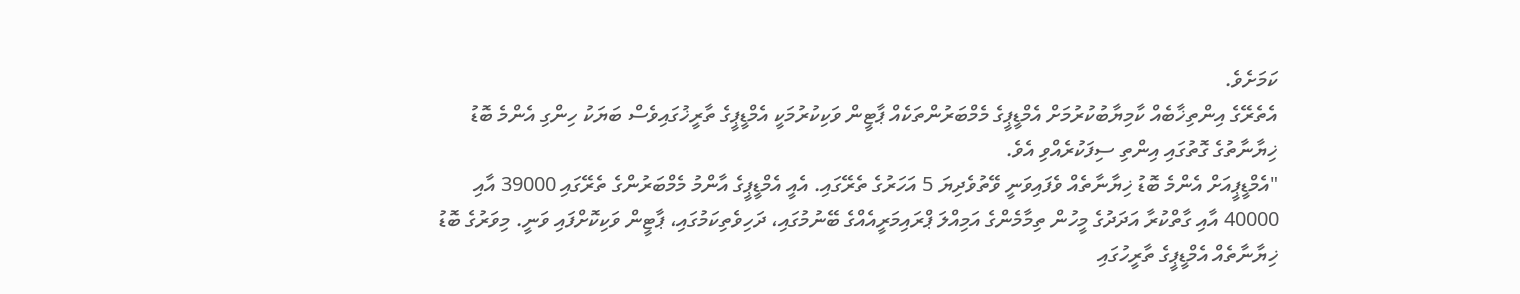ކަމަށެވެ.
އެތެރޭގެ އިންތިޚާބެއް ކާމިޔާބުކުރުމަށް އެމްޑީޕީގެ މެމްބަރުންތަކެއް ޕާޓީން ވަކިކުރުމަކީ އެމްޑީޕީގެ ތާރީޚުގައިވެސް ބަޔަކު ހިންގި އެންމެ ބޮޑު ޚިޔާނާތުގެ ގޮތުގައި އިންތި ސިފަކުރެއްވި އެވެ.
"އެމްޑީޕީއަށް އެންމެ ބޮޑު ޚިޔާނާތެއް ވެފައިވަނީ ވޭތުވެދިޔަ 5 އަހަރުގެ ތެރޭގައި. އެއީ އެމްޑީޕީގެ އާންމު މެމްބަރުންގެ ތެރޭގައި 39000 އާއި 40000 އާއި ގާތްކުރާ އަދަދުގެ މީހުން ތިމާމެންގެ އަމިއްލަ ޕްރައިމަރީއެއްގެ ބޭނުމުގައި، ދަހިވެތިކަމުގައި، ޕާޓީން ވަކިކޮށްފައި ވަނީ. މިވަރުގެ ބޮޑު ޚިޔާނާތެއް އެމްޑީޕީގެ ތާރީހުގައި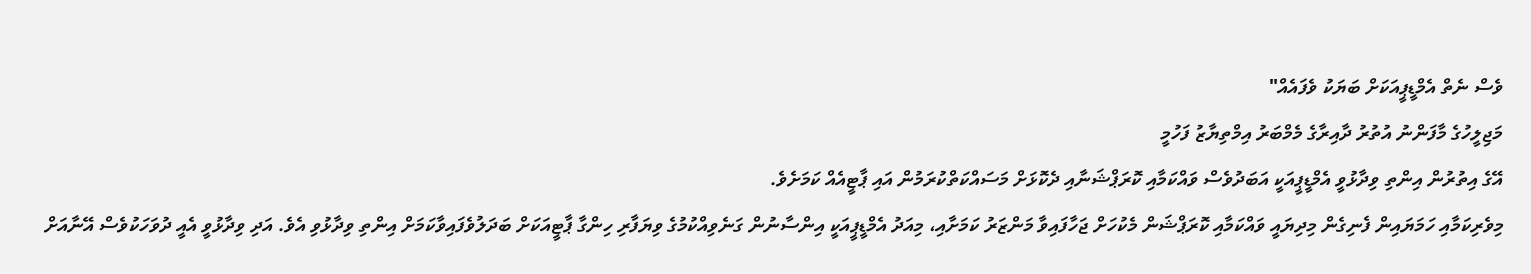ވެސް ނެތް އެމްޑީޕީއަކަށް ބަޔަކު ވެފައެއް"
މަޖިލީހުގެ މާފަންނު އުތުރު ދާއިރާގެ މެމްބަރު އިމްތިޔާޒު ފަހުމީ
އޭގެ އިތުރުން އިންތި ވިދާޅުވީ އެމްޑީޕީއަކީ އަބަދުވެސް ވައްކަމާއި ކޮރަޕްޝަނާއި ދެކޮޅަށް މަސައްކަތްކުރަމުން އައި ޕާޓީއެއް ކަމަށެވެ.
މިވެރިކަމާއި ހަމަޔައިން ފެނިގެން މިދިޔައީ ވައްކަމާއި ކޮރަޕްޝަން މެކުހަށް ޖަހާފައިވާ މަންޒަރު ކަމަށާއި، މިއަދު އެމްޑީޕީއަކީ އިންސާނުން ގަނެވިއްކުމުގެ ވިޔަފާރި ހިންގާ ޕާޓީއަކަށް ބަދަލުވެފައިވާކަމަށް އިންތި ވިދާޅުވި އެވެ. އަދި ވިދާޅުވީ އެއީ ދުވަހަކުވެސް އޭނާއަށް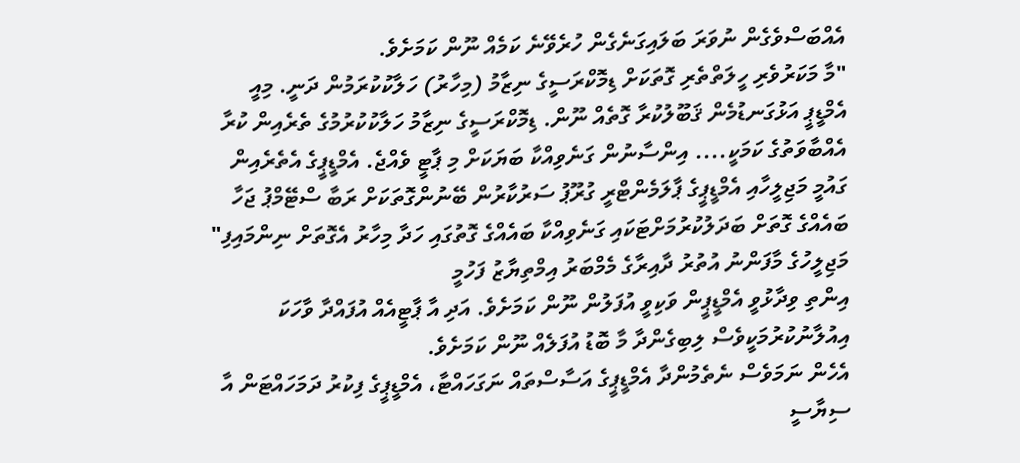އެއްބަސްވެގެން ނުވަރަ ބަލައިގަނެގެން ހުރެވޭނެ ކަމެއް ނޫން ކަމަށެވެ.
"މާ މަކަރުވެރި ހީލަތްތެރި ގޮތަކަށް ޑިމޮކްރަސީގެ ނިޒާމު (މިހާރު) ހަލާކުކުރަމުން ދަނީ. މިއީ އެމްޑީޕީ އަޅުގަނޑުމެން ޤަބޫލުކުރާ ގޮތެއް ނޫން. ޑިމޮކްރަސީގެ ނިޒާމު ހަލާކުކުރުމުގެ ތެރެއިން ކުރާ އެއްބާވަތުގެ ކަމަކީ.... އިންސާނުން ގަނެވިއްކާ ބަޔަކަށް މި ޕާޓީ ވެއްޖެ. އެމްޑީޕީގެ އެތެރެއިން ގައުމީ މަޖިލީހާއި އެމްޑީޕީގެ ޕާލަމެންޓްރީ ގުރޫޕު ސަރުކާރުން ބޭނުންގޮތަކަށް ރަބާ ސްޓޭމްޕު ޖަހާ ބައެއްގެ ގޮތަށް ބަދަލުކުރުމަށްޓަކައި ގަނެވިއްކާ ބައެއްގެ ގޮތުގައި ހަދާ މިހާރު އެގޮތަށް ނިންމައިފި"
މަޖިލީހުގެ މާފަންނު އުތުރު ދާއިރާގެ މެމްބަރު އިމްތިޔާޒު ފަހުމީ
އިންތި ވިދާޅުވީ އެމްޑީޕީން ވަކިވީ އުފަލުން ނޫން ކަމަށެވެ. އަދި އާ ޕާޓީއެއް އުފައްދާ ވާހަކަ އިއުލާނުކުރުމަކީވެސް ލިބިގެންދާ މާ ބޮޑު އުފަލެއް ނޫން ކަމަށެވެ.
އެހެން ނަމަވެސް ނެތެމުންދާ އެމްޑީޕީގެ އަސާސްތައް ނަގަހައްޓާ، އެމްޑީޕީގެ ފިކުރު ދަމަހައްޓަން އާ ސިޔާސީ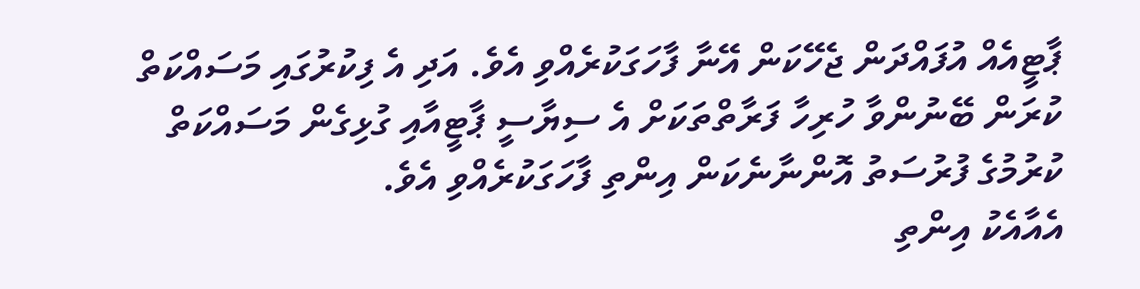ޕާޓީއެއް އުފައްދަން ޖެހޭކަން އޭނާ ފާހަގަކުރެއްވި އެވެ. އަދި އެ ފިކުރުގައި މަސައްކަތް ކުރަން ބޭނުންވާ ހުރިހާ ފަރާތްތަކަށް އެ ސިޔާސީ ޕާޓީއާއި ގުޅިގެން މަސައްކަތް ކުރުމުގެ ފުރުސަތު އޮންނާނެކަން އިންތި ފާހަގަކުރެއްވި އެވެ.
އެއާއެކު އިންތި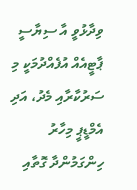ވިދާޅުވީ އާ ސިޔާސީ ޕާޓީއެއް އުފެއްދުމަކީ މި ސަރުކާރާއި މެދު، އަދި އެމްޑީޕީ މިހާރު ހިންގަމުންދާ ގޮތާއި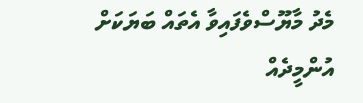މެދު މާޔޫސްވެފައިވާ އެތައް ބަޔަކަށް އުންމީދެއް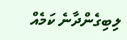ލިބިގެންދާނެ ކަމެއް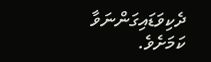ދެކިވަޑައިގަންނަވާ ކަމަށެވެ.